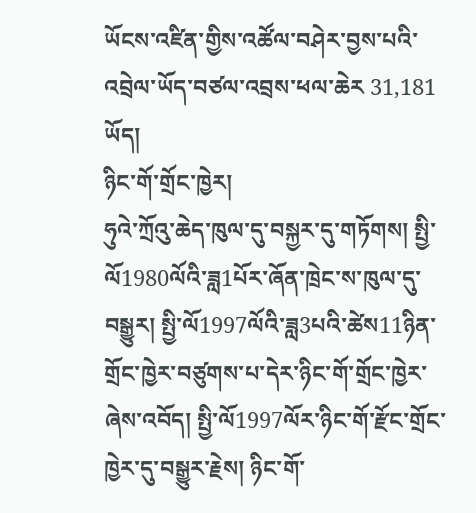ཡོངས་འཛིན་གྱིས་འཚོལ་བཤེར་བྱས་པའི་འབྲེལ་ཡོད་བཙལ་འབྲས་ཕལ་ཆེར 31,181 ཡོད།
ཉིང་གོ་གྲོང་ཁྱེར།
ཧུའེ་ཀྲོའུ་ཆེད་ཁུལ་དུ་བསྐྱར་དུ་གཏོགས། སྤྱི་ལོ1980ལོའི་ཟླ1པོར་ཞོན་ཁྲེང་ས་ཁུལ་དུ་བསྒྱུར། སྤྱི་ལོ1997ལོའི་ཟླ3པའི་ཚེས11ཉིན་གྲོང་ཁྱེར་བཙུགས་པ་དེར་ཉིང་གོ་གྲོང་ཁྱེར་ཞེས་འབོད། སྤྱི་ལོ1997ལོར་ཉིང་གོ་རྫོང་གྲོང་ཁྱེར་དུ་བསྒྱུར་རྗེས། ཉིང་གོ་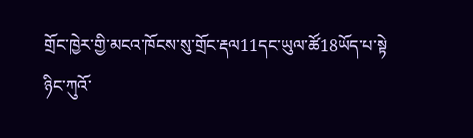གྲོང་ཁྱེར་གྱི་མངའ་ཁོངས་སུ་གྲོང་རྡལ11དང་ཡུལ་ཚོ18ཡོད་པ་སྟེ
ཉིང་ཀུའོ་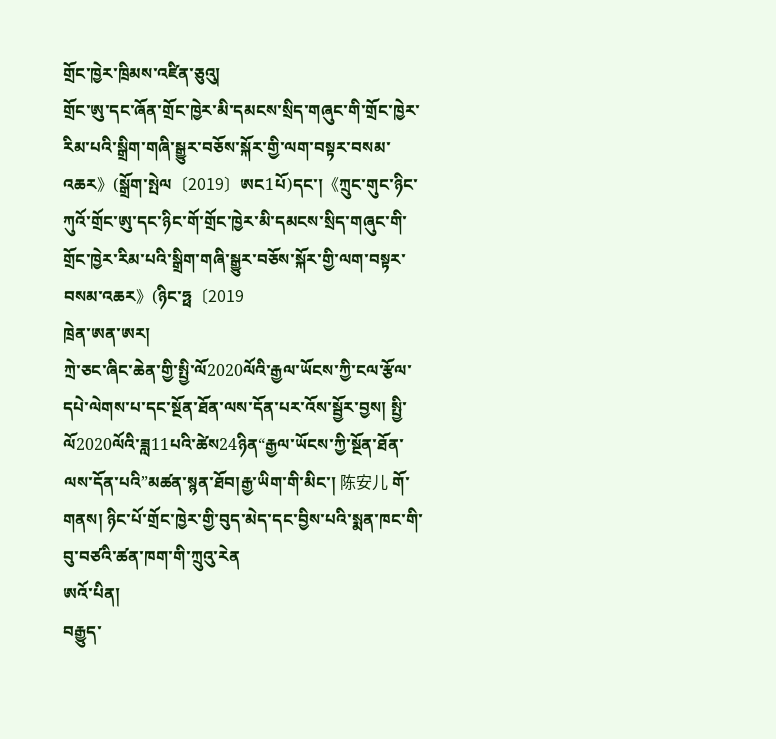གྲོང་ཁྱེར་ཁྲིམས་འཛིན་ཅུའུ།
གྲོང་ཨུ་དང་ཞོན་གྲོང་ཁྱེར་མི་དམངས་སྲིད་གཞུང་གི་གྲོང་ཁྱེར་རིམ་པའི་སྒྲིག་གཞི་སྒྱུར་བཅོས་སྐོར་གྱི་ལག་བསྟར་བསམ་འཆར》(སྒྲོག་སྤེལ〔2019〕ཨང1པོ)དང་།《ཀྲུང་གུང་ཉིང་ཀུའོ་གྲོང་ཨུ་དང་ཉིང་གོ་གྲོང་ཁྱེར་མི་དམངས་སྲིད་གཞུང་གི་གྲོང་ཁྱེར་རིམ་པའི་སྒྲིག་གཞི་སྒྱུར་བཅོས་སྐོར་གྱི་ལག་བསྟར་བསམ་འཆར》(ཉིང་ཧྥ〔2019
ཁྲེན་ཨན་ཨར།
ཀྲེ་ཅང་ཞིང་ཆེན་གྱི་སྤྱི་ལོ2020ལོའི་རྒྱལ་ཡོངས་ཀྱི་ངལ་རྩོལ་དཔེ་ལེགས་པ་དང་སྔོན་ཐོན་ལས་དོན་པར་འོས་སྦྱོར་བྱས། སྤྱི་ལོ2020ལོའི་ཟླ11པའི་ཚེས24ཉིན“རྒྱལ་ཡོངས་ཀྱི་སྔོན་ཐོན་ལས་དོན་པའི”མཚན་སྙན་ཐོབ།རྒྱ་ཡིག་གི་མིང་། 陈安儿 གོ་གནས། ཉིང་པོ་གྲོང་ཁྱེར་གྱི་བུད་མེད་དང་བྱིས་པའི་སྨན་ཁང་གི་བུ་བཙའི་ཚན་ཁག་གི་ཀྲུའུ་རེན
ཨའོ་པིན།
བརྒྱུད་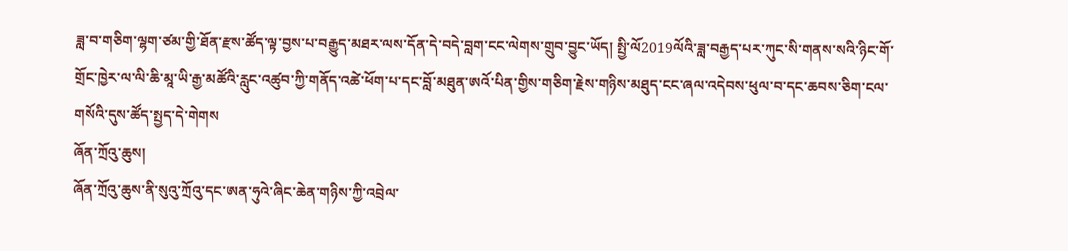ཟླ་བ་གཅིག་ལྷག་ཙམ་གྱི་ཐོན་རྫས་ཚོད་ལྟ་བྱས་པ་བརྒྱུད་མཐར་ལས་དོན་དེ་བདེ་བླག་ངང་ལེགས་གྲུབ་བྱུང་ཡོད། སྤྱི་ལོ2019ལོའི་ཟླ་བརྒྱད་པར་ཀུང་སི་གནས་སའི་ཉིང་གོ་གྲོང་ཁྱེར་ལ་ལི་ཆི་མཱ་ཡི་རྒྱ་མཚོའི་རླུང་འཚུབ་ཀྱི་གནོད་འཚེ་ཕོག་པ་དང་བློ་མཐུན་ཨའོ་པིན་གྱིས་གཅིག་རྗེས་གཉིས་མཐུད་ངང་ཞལ་འདེབས་ཕུལ་བ་དང་ཆབས་ཅིག་ངལ་གསོའི་དུས་ཚོད་སྤྱད་དེ་གེགས
ཞོན་ཀྲོའུ་ཆུས།
ཞོན་ཀྲོའུ་ཆུས་ནི་སུའུ་ཀྲོའུ་དང་ཨན་ཧུའེ་ཞིང་ཆེན་གཉིས་ཀྱི་འབྲེལ་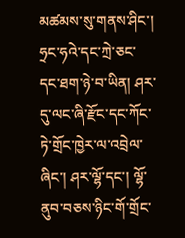མཚམས་སུ་གནས་ཤིང་། ཧྲང་ཧའེ་དང་ཀྲེ་ཅང་དང་ཐག་ཉེ་བ་ཡིན། ཤར་དུ་ལང་ཞི་རྫོང་དང་ཀོང་ཏེ་གྲོང་ཁྱེར་ལ་འབྲེལ་ཞིང་། ཤར་ལྷོ་དང་། ལྷོ་ནུབ་བཅས་ཉིང་གོ་གྲོང་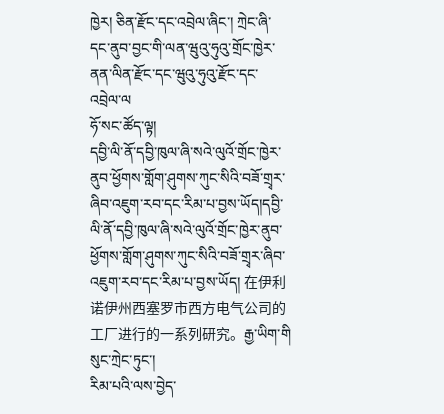ཁྱེར། ཅིན་རྫོང་དང་འབྲེལ་ཞིང་། ཀྲེང་ཞི་དང་ནུབ་བྱང་གི་ལན་ཝུའུ་ཧུའུ་གྲོང་ཁྱེར་ནན་ལིན་རྫོང་དང་ཝུའུ་ཧུའུ་རྫོང་དང་འབྲེལ་ལ
ཧོ་སང་ཚོད་ལྟ།
དབྱི་ལི་ནོ་དབྱི་ཁུལ་ཞི་སའེ་ལུའོ་གྲོང་ཁྱེར་ནུབ་ཕྱོགས་གློག་ཤུགས་ཀུང་སིའི་བཟོ་གྲྭར་ཞིབ་འཇུག་རབ་དང་རིམ་པ་བྱས་ཡོད།དབྱི་ལི་ནོ་དབྱི་ཁུལ་ཞི་སའེ་ལུའོ་གྲོང་ཁྱེར་ནུབ་ཕྱོགས་གློག་ཤུགས་ཀུང་སིའི་བཟོ་གྲྭར་ཞིབ་འཇུག་རབ་དང་རིམ་པ་བྱས་ཡོད། 在伊利诺伊州西塞罗市西方电气公司的工厂进行的一系列研究。རྒྱ་ཡིག་གི
སུང་ཀྲེང་ཏུང་།
རིམ་པའི་ལས་བྱེད་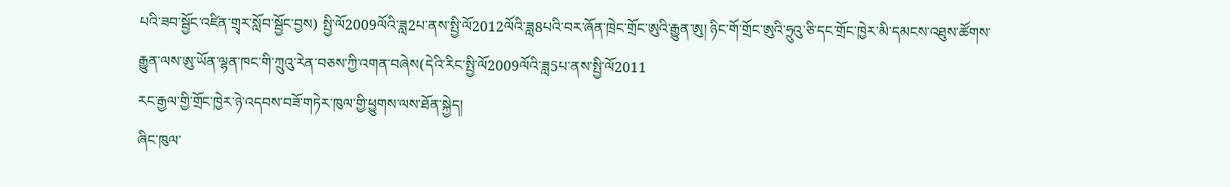པའི་ཟབ་སྦྱོང་འཛིན་གྲྭར་སློབ་སྦྱོང་བྱས) སྤྱི་ལོ2009ལོའི་ཟླ2པ་ནས་སྤྱི་ལོ2012ལོའི་ཟླ8པའི་བར་ཞོན་ཁྲེང་གྲོང་ཨུའི་རྒྱུན་ཨུ། ཉིང་གོ་གྲོང་ཨུའི་ཧྲུའུ་ཅི་དང་གྲོང་ཁྱེར་མི་དམངས་འཐུས་ཚོགས་རྒྱུན་ལས་ཨུ་ཡོན་ལྷན་ཁང་གི་ཀྲུའུ་རེན་བཅས་ཀྱི་འགན་བཞེས(དེའི་རིང་སྤྱི་ལོ2009ལོའི་ཟླ5པ་ནས་སྤྱི་ལོ2011
རང་རྒྱལ་གྱི་གྲོང་ཁྱེར་ཉེ་འདབས་བཟོ་གཏེར་ཁུལ་གྱི་ཕྱུགས་ལས་ཐོན་སྐྱེད།
ཞིང་ཁུལ་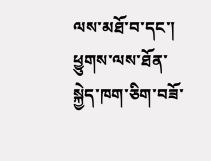ལས་མཐོ་བ་དང་། ཕྱུགས་ལས་ཐོན་སྐྱེད་ཁག་ཅིག་བཟོ་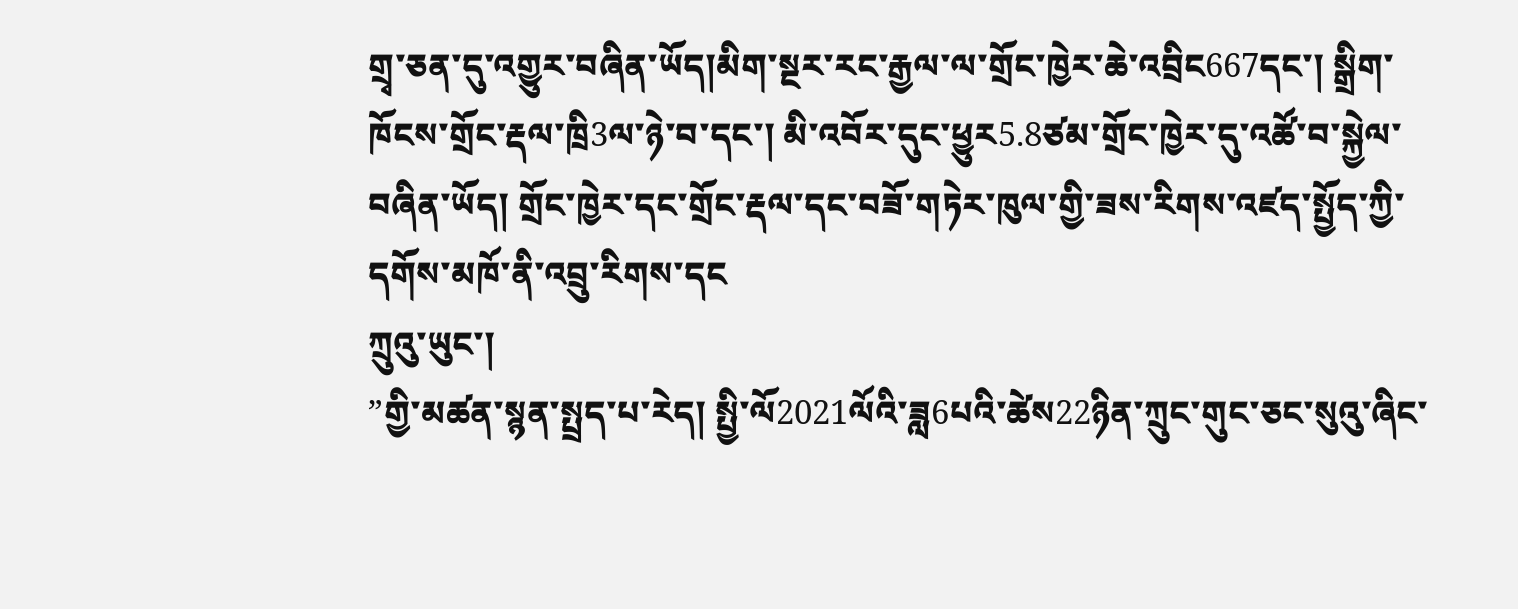གྲྭ་ཅན་དུ་འགྱུར་བཞིན་ཡོད།མིག་སྔར་རང་རྒྱལ་ལ་གྲོང་ཁྱེར་ཆེ་འབྲིང667དང་། སྒྲིག་ཁོངས་གྲོང་རྡལ་ཁྲི3ལ་ཉེ་བ་དང་། མི་འབོར་དུང་ཕྱུར5.8ཙམ་གྲོང་ཁྱེར་དུ་འཚོ་བ་སྐྱེལ་བཞིན་ཡོད། གྲོང་ཁྱེར་དང་གྲོང་རྡལ་དང་བཟོ་གཏེར་ཁུལ་གྱི་ཟས་རིགས་འཛད་སྤྱོད་ཀྱི་དགོས་མཁོ་ནི་འབྲུ་རིགས་དང
ཀྲུའུ་ཡུང་།
”གྱི་མཚན་སྙན་སྤྲད་པ་རེད། སྤྱི་ལོ2021ལོའི་ཟླ6པའི་ཚེས22ཉིན་ཀྲུང་གུང་ཅང་སུའུ་ཞིང་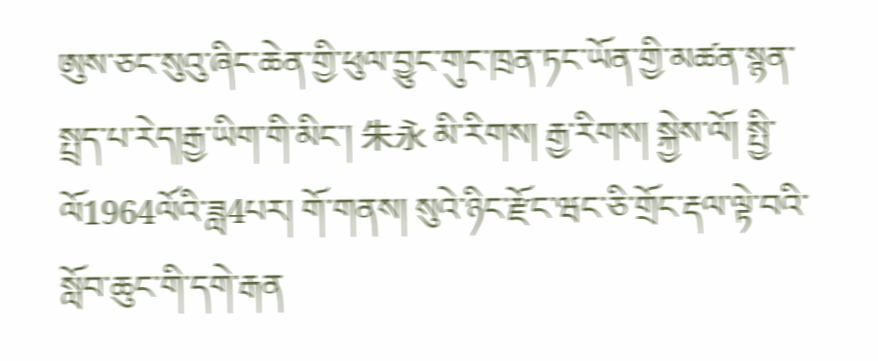ཨུས་ཅང་སུའུ་ཞིང་ཆེན་གྱི་ཕུལ་བྱུང་གུང་ཁྲན་ཏང་ཡོན་གྱི་མཚན་སྙན་སྤྲད་པ་རེད།རྒྱ་ཡིག་གི་མིང་། 朱永 མི་རིགས། རྒྱ་རིགས། སྐྱེས་ལོ། སྤྱི་ལོ1964ལོའི་ཟླ4པར། གོ་གནས། སུའེ་ཉིང་རྫོང་ཝང་ཅི་གྲོང་རྡལ་ལྟེ་བའི་སློབ་ཆུང་གི་དགེ་རྒན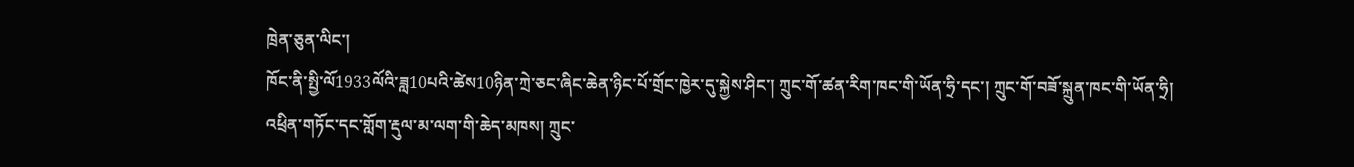ཁྲེན་ཅུན་ལིང་།
ཁོང་ནི་སྤྱི་ལོ1933ལོའི་ཟླ10པའི་ཚེས10ཉིན་ཀྲེ་ཅང་ཞིང་ཆེན་ཉིང་པོ་གྲོང་ཁྱེར་དུ་སྐྱེས་ཤིང་། ཀྲུང་གོ་ཚན་རིག་ཁང་གི་ཡོན་ཧྲི་དང་། ཀྲུང་གོ་བཟོ་སྐྲུན་ཁང་གི་ཡོན་ཧྲི། འཕྲིན་གཏོང་དང་གློག་རྡུལ་མ་ལག་གི་ཆེད་མཁས། ཀྲུང་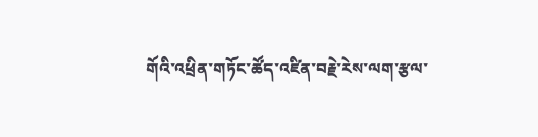གོའི་འཕྲིན་གཏོང་ཚོད་འཛིན་བརྗེ་རེས་ལག་རྩལ་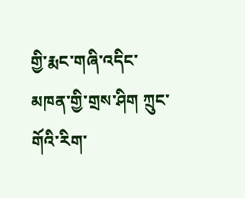གྱི་རྨང་གཞི་འདིང་མཁན་གྱི་གྲས་ཤིག ཀྲུང་གོའི་རིག་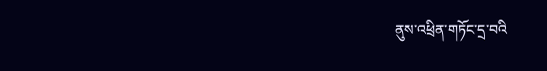ནུས་འཕྲིན་གཏོང་དྲ་བའི